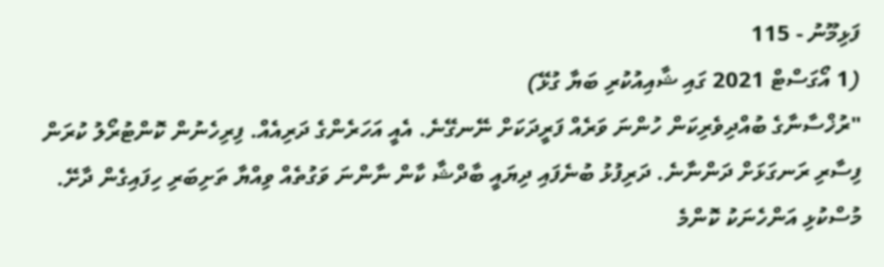ފަޅިމޫނު - 115
(1 އޯގަސްޓް 2021 ގައި ޝާއިއުކުރި ބަޔާ ގުޅޭ)
"ރުޚްސާނާގެ ބުއްދިވެރިކަން ހުންނަ ވަރެއް ފަރީދަކަށް ނޭނގޭނެ. އެއީ އަހަރެންގެ ދަރިއެއް. ފިރިހެނުން ކޮންޓުރޯލު ކުރަން ފިސާރި ރަނގަޅަށް ދަންނާނެ. ދަރިފުޅު ބުނެފައި ދިޔައީ ބާދްޝާ ކާން ނާންނަ ވަގުތެއް ވިއްޔާ ތަށިބަރި ހިފައިގެން ދާށޭ. މުސްކުޅި އަންހެނަކު ކޮންމެ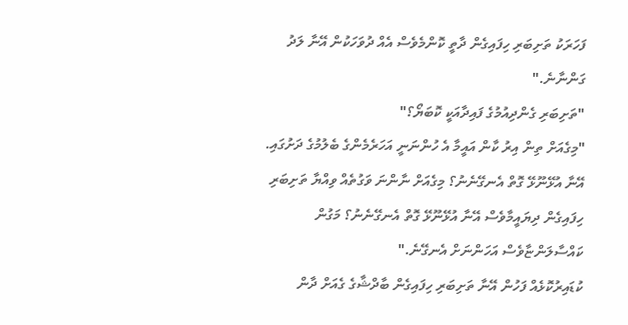ފަހަރަކު ތަށިބަރި ހިފައިގެން ދާތީ ކޮންމެވެސް އެއް ދުވަހަކުން އޭނާ ލަދު ގަންނާނެ."
"ތަށިބަރި ގެންދިއުމުގެ ފައިދާއަކީ ކޮބަޔޯ؟"
"މިގެއަށް ތިން އިރު ކާން އައީމާ އެ ހުންނަނީ އަހަރެމެންގެ ބެލުމުގެ ދަށުގައި. އޭނާ އުޅޭނޫޅޭ ގޮތް އެނގޭނެނު؟ މިގެއަށް ނާންނަ ވަގުތެއް ވިއްޔާ ތަށިބަރި ހިފައިގެން ދިޔައީމާވެސް އޭނާ އުޅޭނޫޅޭ ގޮތް އެނގޭނެނު؟ މަގުން ކައްސާލަންޏާވެސް އަހަންނަށް އެނގޭނެ."
ކުޑައިރުކޮޅެއް ފަހުން އޭނާ ތަށިބަރި ހިފައިގެން ބާދްޝާގެ ގެއަށް ދާން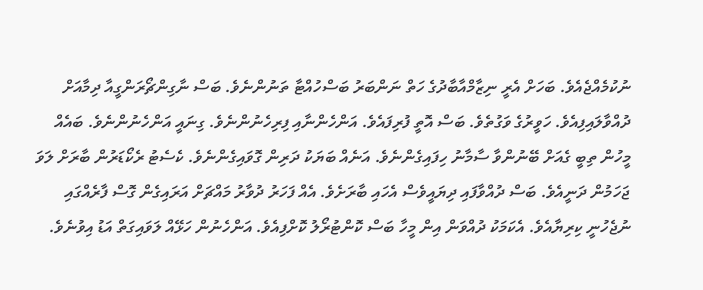ނުކުމެއްޖެއެވެ. ބަހަށް އެރީ ނިޒާމްއާބާދުގެ ހަތް ނަންބަރު ބަސްހުއްޓާ ތަނުންނެވެ. ބަސް ނާގިންޗޯރަންގީއާ ދިމާއަށް ދުއްވާލައިފިއެވެ. ހަވީރުގެ ވަގުތެވެ. ބަސް އޮތީ ފުރިފައެވެ. އަންހެންނާއި ފިރިހެނުންނެވެ. ގިނައީ އަންހެނުންނެވެ. ބައެއް މީހުން ތިބީ ގެއަށް ބޭނުންވާ ސާމާނު ހިފައިގެންނެވެ. އަނެއް ބަޔަކު ދަރިން ގޮވައިގެންނެވެ. ކެސެޓު ރެކޯޑަރުން ބާރަށް ލަވަ ޖަހަމުން ދަނީއެވެ. ބަސް ދުއްވާފައި ދިޔައީވެސް އެހައި ބާރަށެވެ. އެއް ފަހަރު ދުވާރު މައްޗަށް އަރައިގެން ގޮސް ފާރެއްގައި ނުޖެހުނީ ކިރިޔާއެވެ. އެކަމަކު ދުއްވަން އިން މީހާ ބަސް ކޮންޓުރޯލު ކޮށްފިއެވެ. އަންހެނުން ހަޅޭއް ލަވައިގަތް އަޑު އިވުނެވެ.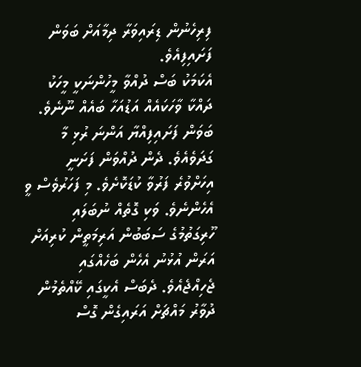ފިރިހެނުން ޑިރައިވަރާ ދިމާއަށް ބަވަން ފަށައިފިއެވެ.
އެކަމަކު ބަސް ދުއްވާ މީހުންނަކީ މީހަކު ދައްކާ ވާހަކައެއް އަޑުއަހާ ބައެއް ނޫނެވެ. ބަވަން ފަށައިފިއްޔާ އަންނަ ރުޅި މާ ގަދަވެއެވެ. ދެން ދުއްވަން ފަށަނީ އިހަށްވުރެ ފަރުވާ ކުޑަކޮށެވެ. މި ފަހަރުވެސް ވީ އެހެންނެވެ. ވަކި ގޮތެއް ނުބަލައި ހޫރިގަތުމުގެ ސަބަބުން އަރިމަތީން ކުރިއަށް އަރަން އުޅުނު އެހެން ބަހެއްގައި ޖެހިއްޖެއެވެ. ދެބަސް އެކީގައި ކޭއްތެމުން ދުވާރު މައްޗަށް އަރައިގެން ގޮސް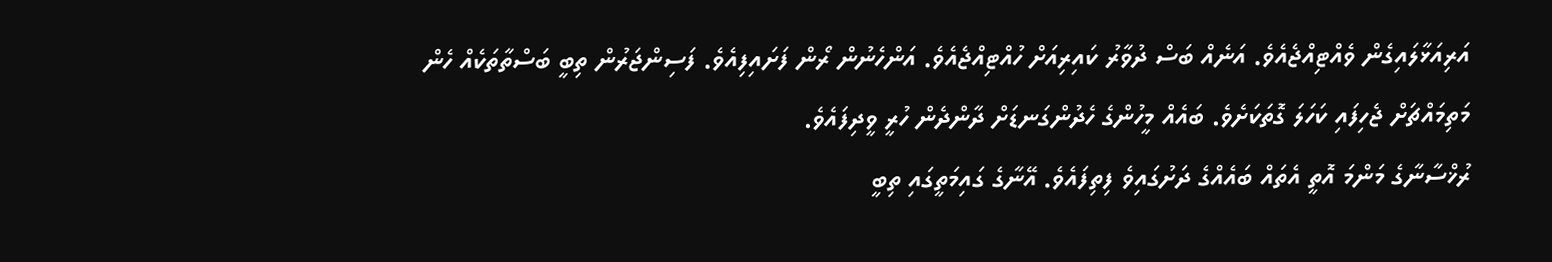އަރިއަޅާލައިގެން ވެއްޓިއްޖެއެވެ. އަނެއް ބަސް ދުވާރު ކައިރިއަށް ހުއްޓިއްޖެއެވެ. އަންހެނުން ރޯން ފަށައިފިއެވެ. ފަސިންޖަރުން ތިބީ ބަސްތާތަކެއް ހެން މަތިމައްޗަށް ޖެހިފައި ކަހަލަ ގޮތަކަށެވެ. ބައެއް މީހުންގެ ހެދުންގަނޑަށް ދާންދެން ހުރީ ވީދިފައެވެ.
ރުޚްސާނާގެ މަންމަ އޮތީ އެތައް ބައެއްގެ ދަށުގައިވެ ފިތިފައެވެ. އޭނާގެ ގައިމަތީގައި ތިބީ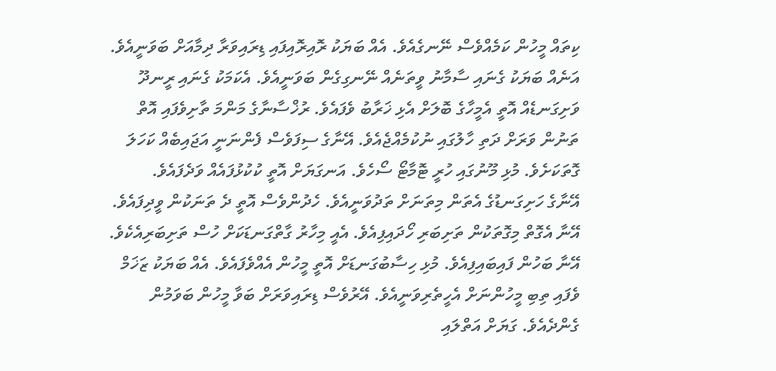ކިތައް މީހުން ކަމެއްވެސް ނޭނގެއެވެ. އެއް ބަޔަކު ރޮއިރޮއިފައި ޑިރައިވަރާ ދިމާއަށް ބަވަނީއެވެ. އަނެއް ބަޔަކު ގެނައި ސާމާނު ވީތަނެއް ނޭނގިގެން ބަވަނީއެވެ. އެކަމަކު ގެނައި ރީނދޫ ވަށިގަނޑެއް އޮތީ އެމީހާގެ ބޮލަށް އެޅި ޚަރާބު ވެފައެވެ. ރުޚްސާނާގެ މަންމަ ތާށިވެފައި އޮތް ތަނުން ވަރަށް ދަތި ހާލުގައި ނުކުމެއްޖެއެވެ. އޭނާގެ ސިފަވެސް ފެންނަނީ އަޖައިބެއް ކަހަލަ ގޮތަކަށެވެ. މުޅި މޫނުގައި ހުރީ ޓޮމާޓޯ ސޯހެވެ. އަނގަޔަށް އޮތީ ކުކުޅުފައެއް ވަދެފައެވެ.
އޭނާގެ ހަށިގަނޑުގެ އެތަން މިތަނަށް ތަދުވަނީއެވެ. ހެދުންވެސް އޮތީ ދެ ތަނަކުން ވީދިފައެވެ. އޭނާ އެގޮތް މިގޮތަކުން ތަށިބަރި ހޯދައިފިއެވެ. އެއީ މިހާރު ގާތްގަނޑަކަށް ހުސް ތަށިބަރިއެކެވެ. އޭނާ ބަހުން ފައިބައިފިއެވެ. މުޅި ހިސާބުގަނޑަށް އޮތީ މީހުން އެއްވެފައެވެ. އެއް ބަޔަކު ޒަޚަމް ވެފައި ތިބި މީހުންނަށް އެހީތެރިވަނީއެވެ. އޭރުވެސް ޑިރައިވަރަށް ބަވާ މީހުން ބަވަމުން ގެންދެއެވެ. ގަޔަށް އަތްލައި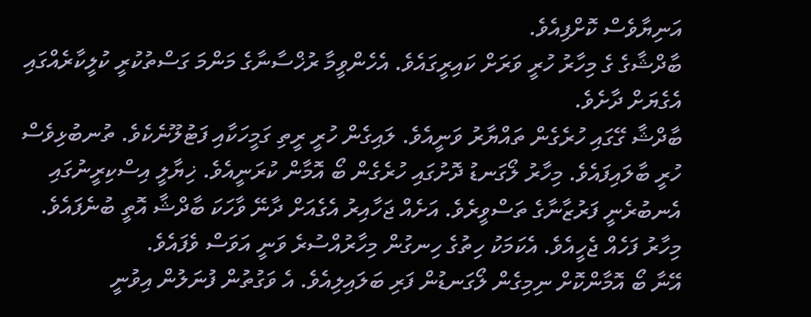އަނިޔާވެސް ކޮށްފިއެވެ.
ބާދްޝާގެ ގެ މިހާރު ހުރީ ވަރަށް ކައިރީގައެވެ. އެހެންވީމާ ރުޚްސާނާގެ މަންމަ ގަސްތުކުރީ ކުލީކާރެއްގައި އެގެޔަށް ދާށެވެ.
ބާދްޝާ ގޭގައި ހުރެގެން ތައްޔާރު ވަނީއެވެ. ލައިގެން ހުރީ ރީތި ގަމީހަކާއި ފަޓުލޫނެކެވެ. ތުނބުޅިވެސް ހުރީ ބާލައިފައެވެ. މިހާރު ލޯގަނޑު ދޮށުގައި ހުރެގެން ބޯ އޮމާން ކުރަނީއެވެ. ޚިޔާލީ އިސްކިރީނުގައި އެނބުރެނީ ފަރުޒާނާގެ ތަސްވީރެވެ. އަށެއް ޖަހާއިރު އެގެއަށް ދާނޭ ވާހަކަ ބާދްޝާ އޮތީ ބުނެފައެވެ. މިހާރު ފަހެއް ޖެހީއެވެ. އެކަމަކު ހިތުގެ ހިނގުން މިހާރުއްސުރެ ވަނީ އަވަސް ވެފައެވެ.
އޭނާ ބޯ އޮމާންކޮށް ނިމިގެން ލޯގަނޑުން ފަރި ބަލައިލިއެވެ. އެ ވަގުތުން ފުނަލުން އިވުނީ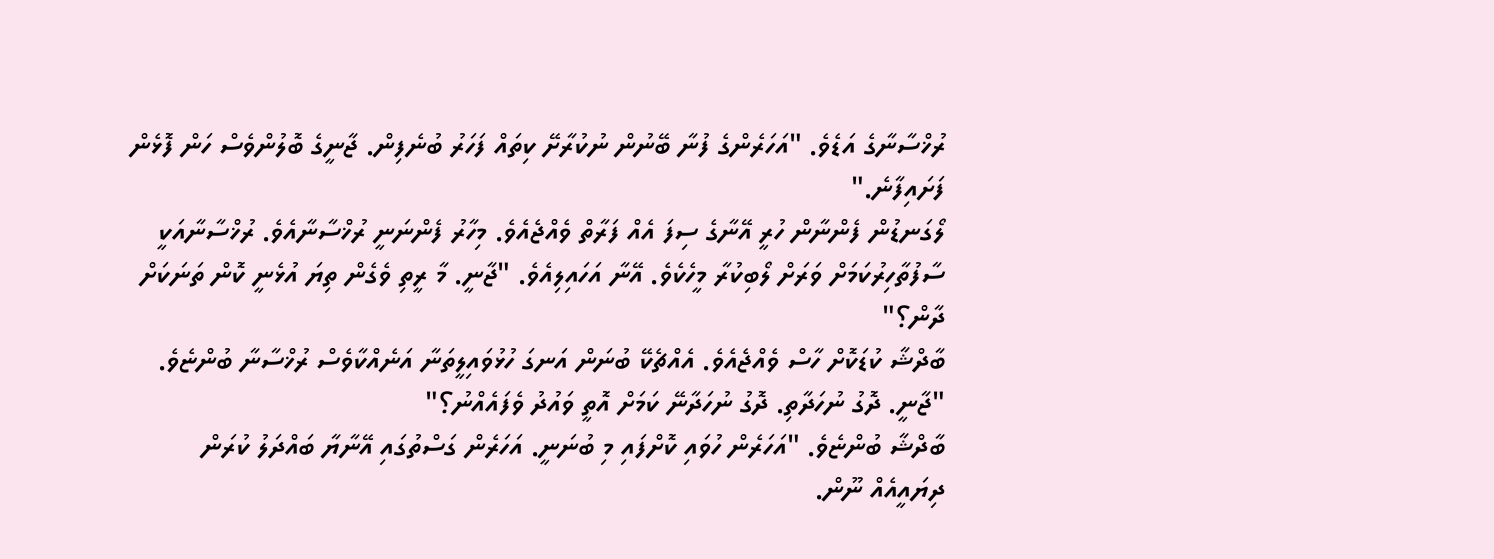ރުޚްސާނާގެ އަޑެވެ. "އަހަރެންގެ ފުނާ ބޭނުން ނުކުރާށޭ ކިތައް ފަހަރު ބުނެފިން. ޖާނީގެ ބޮލުންވެސް ހަން ފޮޅެން ފަށައިފާނެ."
ލޯގަނޑުން ފެންނާން ހުރީ އޭނާގެ ސިފަ އެއް ފަރާތް ވެއްޖެއެވެ. މިހާރު ފެންނަނީ ރުޚްސާނާއެވެ. ރުޚްސާނާއަކީ ސާފުތާހިރުކަމަށް ވަރަށް ލޯބިކުރާ މީހެކެވެ. އޭނާ އަހައިލިއެވެ. "ޖާނީ. މާ ރީތި ވެގެން ތިޔަ އުޅެނީ ކޮން ތަނަކަށް ދާން؟"
ބާދްޝާ ކުޑަކޮށް ހާސް ވެއްޖެއެވެ. އެއްޗެކޭ ބުނަން އަނގަ ހުޅުވައިލީތަނާ އަނެއްކާވެސް ރުޚްސާނާ ބުންޏެވެ. "ޖާނީ. ދޮގު ނުހަދާތި. ދޮގު ނުހަދާނޭ ކަމަށް އޮތީ ވައުދު ވެފައެއްނު؟"
ބާދްޝާ ބުންޏެވެ. "އަހަރެން ހުވައި ކޮށްފައި މި ބުނަނީ. އަހަރެން ގަސްތުގައި އޭނާޔާ ބައްދަލު ކުރަން ދިޔައީއެއް ނޫން.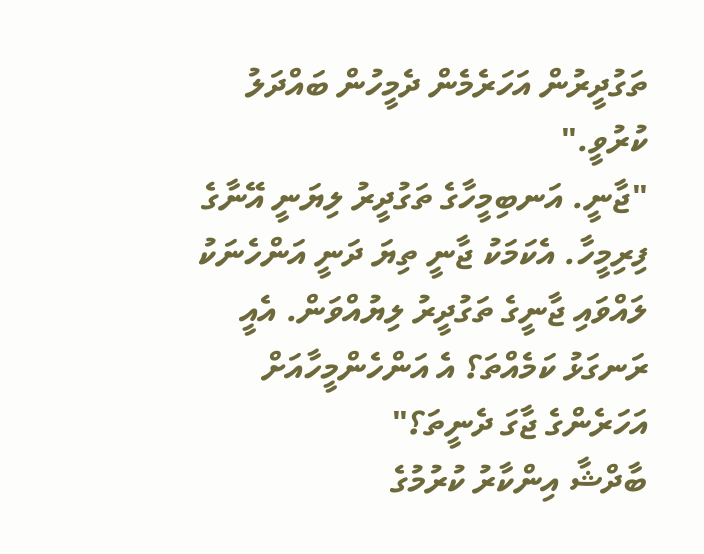ތަގުދީރުން އަހަރެމެން ދެމީހުން ބައްދަލު ކުރުވީ."
"ޖާނީ. އަނބިމީހާގެ ތަގުދީރު ލިޔަނީ އޭނާގެ ފިރިމީހާ. އެކަމަކު ޖާނީ ތިޔަ ދަނީ އަންހެނަކު ލައްވައި ޖާނީގެ ތަގުދީރު ލިޔުއްވަން. އެއީ ރަނގަޅު ކަމެއްތަ؟ އެ އަންހެންމީހާއަށް އަހަރެންގެ ޖާގަ ދެނީތަ؟"
ބާދްޝާ އިންކާރު ކުރުމުގެ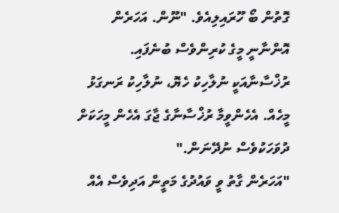ގޮތުން ބޯ ހޫރައިލިއެވެ. "ނޫން. އަހަރެން އޮންނާނީ މީގެ ކުރިންވެސް ބުނެފައި. ރުޚްސާނާއަކީ ނުލާހިކު ހެޔޮ، ނުލާހިކު ރަނގަޅު މީހެއް. އެހެންވީމާ ރުޚްސާނާގެ ޖާގަ އެހެން މީހަކަށް ދުވަހަކުވެސް ނުދޭނަން."
"އަހަރެން ގާތު ވީ ވައުދުގެ މަތީން އަދިވެސް އެއް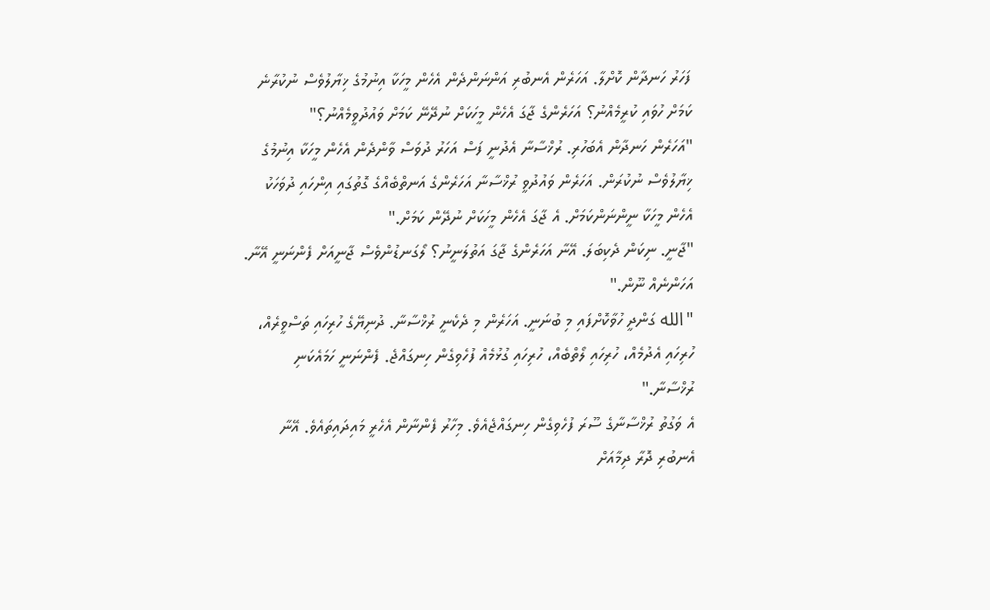ފަހަރު ހަނދާން ކޮށްލާ. އަހަރެން އެނބުރި އަންނަންދެން އެހެން މީހަކާ އިނުމުގެ ޚިޔާލުވެސް ނުކުރާނެ ކަމަށް ހުވައި ކުރީމެއްނު؟ އަހަރެންގެ ޖާގަ އެހެން މީހަކަށް ނުދޭނޭ ކަމަށް ވައުދުވީމެއްނު؟"
"އަހަރެން ހަނދާން އެބަހުރި. ރުޚްސާނާ އެދުނީ ފަސް އަހަރު ދުވަސް ވާންދެން އެހެން މީހަކާ އިނުމުގެ ޚިޔާލުވެސް ނުކުރަން. އަހަރެން ވައުދުވީ ރުޚްސާނާ އަހަރެންގެ އަނތްބެއްގެ ގޮތުގައި އިންހައި ދުވަހަކު އެހެން މީހަކާ ނީންނަންކަމަށް. އެ ޖާގަ އެހެން މީހަކަށް ނުދޭން ކަމަށް."
"ޖާނީ. ނިކަން ދެކިބަލަ. އޭނާ އަހަރެންގެ ޖާގަ އަތުލަނީނު؟ ލޯގަނޑުންވެސް ޖާނީއަށް ފެންނަނީ އޭނާ. އަހަންނެއް ނޫން."
"الله ގަންދީ ހުވާކޮށްފައި މި ބުނަނީ. އަހަރެން މި ދެކެނީ ރުޚްސާނާ. ދުނިޔޭގެ ހުރިހައި ތަސްވީރެއް، ހުރިހައި އެދުމެއް، ހުރިހައި ލޯތްބެއް، ހުރިހައި ގުޅުމެއް ފުހެވިގެން ހިނގައްޖެ. ފެންނަނީ ހަމައެކަނި ރުޚްސާނާ."
އެ ވަގުތު ރުޚްސާނާގެ ސޫރަ ފުހެވިގެން ހިނގައްޖެއެވެ. މިހާރު ފެންނާން އެހެރީ މައިދައިތައެވެ. އޭނާ އެނބުރި ދޮރާ ދިމާއަށް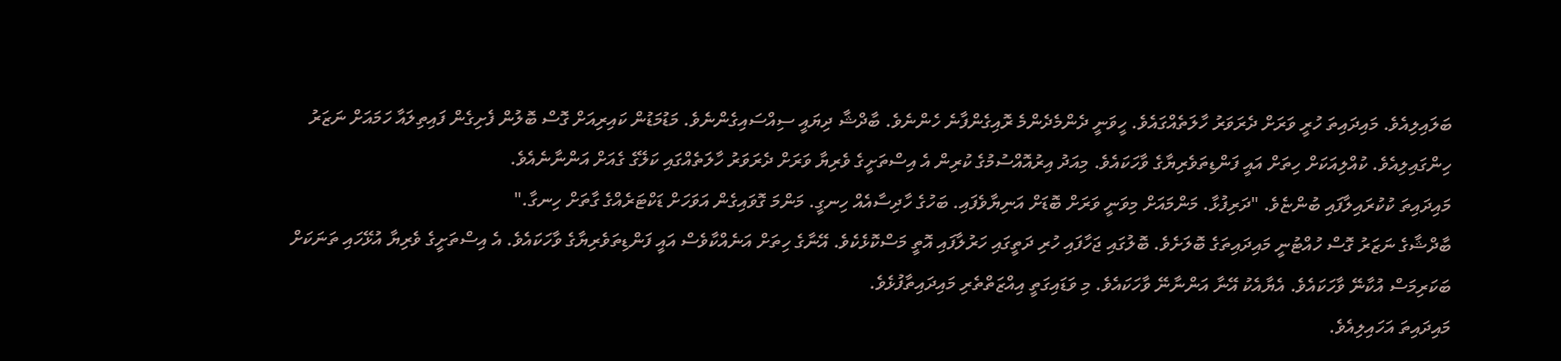ބަލައިލިއެވެ. މައިދައިތަ ހުރީ ވަރަށް ދެރަވަރު ހާލަތެއްގައެވެ. ހީވަނީ ދެންމެދެންމެ ރޮއިގެންފާނެ ހެންނެވެ. ބާދްޝާ ދިޔައީ ސިއްސައިގެންނެވެ. މަޑުމަޑުން ކައިރިއަށް ގޮސް ބޮލުން ފެށިގެން ފައިތިލައާ ހަމައަށް ނަޒަރު ހިންގައިލިއެވެ. ކުއްލިއަކަށް ހިތަށް އައީ ފަންޑިތަވެރިޔާގެ ވާހަކައެވެ. މިއަދު އިރުއޮއްސުމުގެ ކުރިން އެ އިސްތަށީގެ ވެރިޔާ ވަރަށް ދެރަވަރު ހާލަތެއްގައި ކަލޭގެ ގެއަށް އަންނާނެއެވެ.
މައިދައިތަ ކުކުރައިލާފައި ބުންޏެވެ. "ދަރިފުޅާ. މަންމައަށް މިވަނީ ވަރަށް ބޮޑަށް އަނިޔާވެފައި. ބަހުގެ ހާދިސާއެއް ހިނގީ. މަންމަ ގޮވައިގެން އަވަހަށް ޑަކްޓަރެއްގެ ގާތަށް ހިނގާ."
ބާދްޝާގެ ނަޒަރު ގޮސް ހުއްޓުނީ މައިދައިތަގެ ބޮލަށެވެ. ބޮލުގައި ޖަހާފައި ހުރި ދަތީގައި ހަރުލާފައި އޮތީ މަސްކޮޅެކެވެ. އޭނާގެ ހިތަށް އަނެއްކާވެސް އައީ ފަންޑިތަވެރިޔާގެ ވާހަކައެވެ. އެ އިސްތަށީގެ ވެރިޔާ އުޅޭހައި ތަނަކަށް ބަކަރިމަސް އުކާނޭ ވާހަކައެވެ. އެޔާއެކު އޭނާ އަންނާނޭ ވާހަކައެވެ. މި ވަޑައިގަތީ އިއްޒަތްތެރި މައިދައިތާފުޅެވެ.
މައިދައިތަ އަހައިލިއެވެ.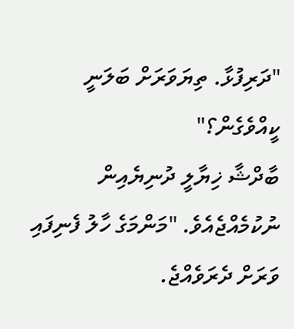"ދަރިފުޅާ. ތިޔަވަރަށް ބަލަނީ ކީއްވެގެން؟"
ބާދްޝާ ޚިޔާލީ ދުނިޔެއިން ނުކުމެއްޖެއެވެ. "މަންމަގެ ހާލު ފެނިފައި ވަރަށް ދެރަވެއްޖެ.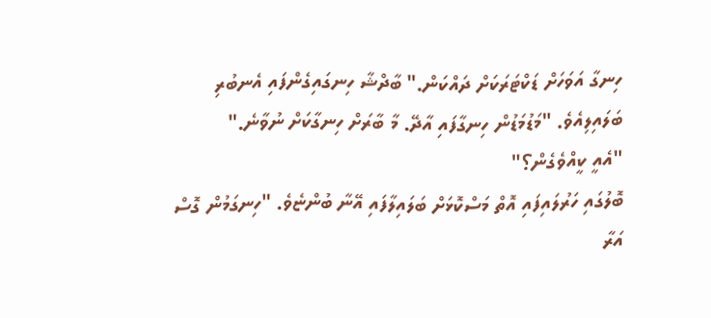ހިނގާ އަވަހަށް ޑަކްޓަރަކަށް ދައްކަން." ބާދްޝާ ހިނގައިގެންފައި އެނބުރި ބަލައިލިއެވެ. "މަޑުމަޑުން ހިނގާފައި އާދޭ. މާ ބާރަށް ހިނގާކަށް ނުވާނެ."
"އެއީ ކީއްވެގެން؟"
ބޮލުގައި ހަރުލައިފައި އޮތް މަސްކޮޅަށް ބަލައިލާފައި އޭނާ ބުންޏެވެ. "ހިނގަމުން ގޮސް އަރާ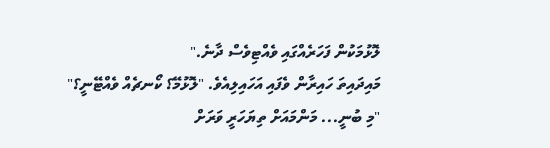ލޮޅުމަކުން ފަހަރެއްގައި ވެއްޓިވެސް ދާނެ."
މައިދައިތަ ހައިރާން ވެފައި އަހައިލިއެވެ. "ލޮޅުމޭ؟ ކޯނޗެއް ވެއްޓޭނީ؟"
"މި ބުނީ... މަންމައަށް ތިޔަހަރީ ވަރަށް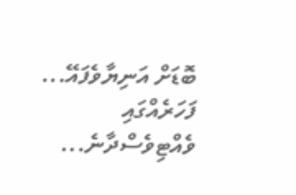ބޮޑަށް އަނިޔާވެފައޭ... ފަހަރެއްގައި ވެއްޓިވެސްދާނެ...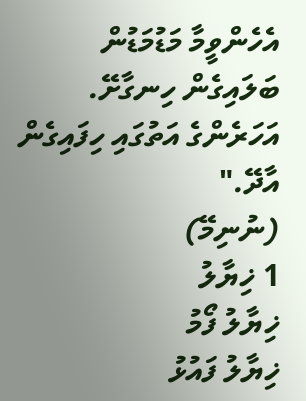އެހެންވީމާ މަޑުމަޑުން ބަލައިގެން ހިނގާށޭ. އަހަރެންގެ އަތުގައި ހިފައިގެން އާދޭ."
(ނުނިމޭ)
1 ޚިޔާލު
ޚިޔާލު ފޯމު
ޚިޔާލު ފައުޅު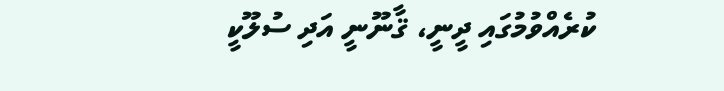ކުރެއްވުމުގައި ދީނީ، ޤާނޫނީ އަދި ސުލޫކީ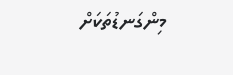މިންގަނޑުތަކަށް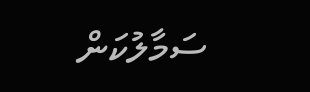ސަމާލުކަން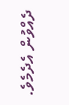ދެއްވުން އެދެމެވެ.